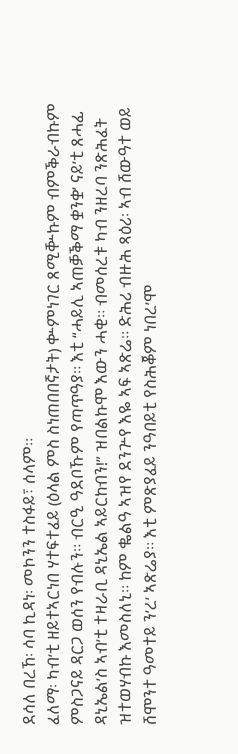ደሳለ በረኸ፡ ሳባ ኪዳነ፡ መኮንን ተስፋይ፣ ሰላም።
ፈለማ፡ ካብ’ቲ ዘይተኣርነበ ሃተፍተፈይ (ዕላል ምስ ስነጠበበኛታት) ቍምነገር ጸሚቝኩም ብምቕራብኩም ምስጋናይ ዳርጋ ወሰን የብሉን። ብርዒ ዓደቦኹም የጣጥዓያ። እቲ “ሓይሊ ኣጠቓቕማ ቋንቋ’ ናይ’ቲ ጸሓፊ ዳኒኤል’ስ ኣብ’ቲ ተዛራቢ ዳኒኤል ኣይርከብን!” ዝበልኩሞ እውን ሓቂ። ብመሰረቱ ካብ ንዘረባ ንጽሕፈት
ዝተወሃብኩ እመስለኒ። ከም ቈልዓ ኣዝየ ደንጕየ እዬ ኣፍ ኣጽሬ። ድሕሪ ብዙሕ ጻዕሪ፡ ኣብ ሸውዓተ ወይ ሸሞንተ ዓመተይ ን’ረ’ ኣጽሬያ። እቲ ምጽያፈይ ንዓበይቲ የስሕቖም ነበረ’ሞ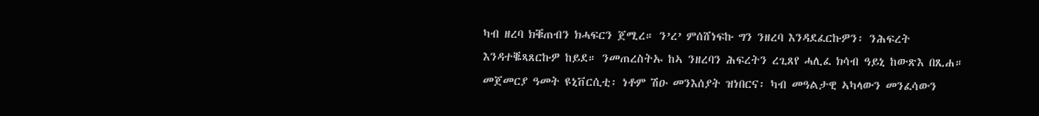ካብ ዘረባ ክቑጠብን ክሓፍርን ጀሚረ። ን’ረ’ ምሰሸነፍኩ ግን ንዘረባ እንዳደፈርኩዎን፡ ንሕፍረት እንዳተቘጻጸርኩዎ ከይደ። ንመጠረስትኡ ከኣ ንዘረባን ሕፍረትን ረጊጸየ ሓሊፈ ክሳብ ዓይኒ ከውጽእ በጺሐ።
መጀመርያ ዓመት ዩኒቨርሲቲ፡ ነቶም ሽዑ መንእሰያት ዝነበርና፡ ካብ መዓልታዊ ኣካላውን መንፈሳውን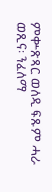ምቍጽጻር ወለዲ ፍጹም ሓራ ወጺና፡ ንፈለማ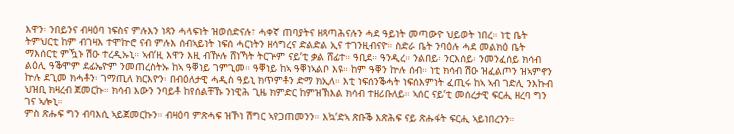እዋን፡ ንበይንና ብዛዕባ ነፍስና ምሉእን ነጻን ሓላፍነት ዝወሰድናሉ፣ ሓቀኛ ጠባያትና ዘጻጣሕናሉን ሓደ ዓይነት መጣውዮ ህይወት ነበረ። ነቲ ቤት ትምህርቲ ከም ብገዛእ ተሞኵሮ ናብ ምሉእ ሰብኣይነት ነፍሰ ሓርነትን ዘሳግረና ድልድል ኢና ተገንዚብናዮ። ስድራ ቤት ንባዕሉ ሓደ መልክዕ ቤት ማእሰርቲ ምዃኑ ሽዑ ተረዲኡኒ። ኣብ’ዚ እዋን እዚ ብዅሉ ሸነኻት ትርጕም ናይ’ቲ ቃል ሸፊተ። ዓቢደ። ዓንዲረ። ንልበይ፡ ንርእሰይ፡ ንመንፈሰይ ክሳብ ልዕሊ ዓቕሞም ደፊኤዮም ንመጠረስትኡ ከኣ ዓቐነይ ገምጊመ። ዓቐነይ ከኣ ዓቐነኣልቦ እዩ። ከም ዓቐን ኵሉ ሰብ። ነቲ ክሳብ ሽዑ ዝፈልጦን ዝኣምኖን ኵሉ ደጊመ ክሓቶን፡ ገማጢለ ክርእዮን፡ በብዕለታዊ ሓዲስ ዓይኒ ክጥምቶን ድማ ክኢለ። እቲ ነፍሰንቕሓት ነፍሰእምነት ፈጢሩ ከኣ ኣብ ገድሊ ንእኩብ ህዝቢ ክዛረብ ጀመርኩ። ክሳብ እውን ንባይቶ ከየሰልቸኹ ንነዊሕ ጊዜ ክምድር ከምዝኽእል ክሳብ ተዘሪቡለይ። ኣሰር ናይ’ቲ መሰረታዊ ፍርሒ ዘረባ ግን ገና ኣሎኒ።
ምስ ጽሑፍ ግን ብባእሲ ኣይጀመርኩን። ብዛዕባ ምጽሓፍ ዝኾነ ሽግር ኣየጋጠመንን። እኳ’ድኣ ጽቡቕ እጽሕፍ ናይ ጽሑፋት ፍርሒ ኣይነበረንን።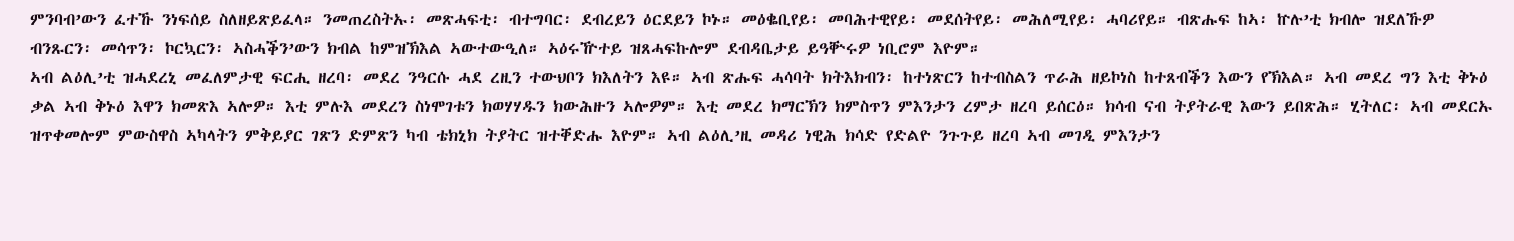ምንባብ’ውን ፈተኹ ንነፍሰይ ስለዘይጽይፈላ። ንመጠረስትኡ፡ መጽሓፍቲ፡ ብተግባር፡ ደብረይን ዕርደይን ኮኑ። መዕቈቢየይ፡ መባሕተዊየይ፡ መደሰትየይ፡ መሕለሚየይ፡ ሓባሪየይ። ብጽሑፍ ከኣ፡ ኵሉ’ቲ ክብሎ ዝደለኹዎ ብንጹርን፡ መሳጥን፡ ኮርኳርን፡ ኣስሓቕን’ውን ክብል ከምዝኽእል ኣውተውዒለ። ኣዕሩዅተይ ዝጸሓፍኩሎም ደብዳቤታይ ይዓቝሩዎ ነቢሮም እዮም።
ኣብ ልዕሊ’ቲ ዝሓደረኒ መፈለምታዊ ፍርሒ ዘረባ፡ መደረ ንዓርሱ ሓደ ረዚን ተውህቦን ክእለትን እዩ። ኣብ ጽሑፍ ሓሳባት ክትእክብን፡ ከተነጽርን ከተብስልን ጥራሕ ዘይኮነስ ከተጸብቕን እውን የኽእል። ኣብ መደረ ግን እቲ ቅኑዕ ቃል ኣብ ቅኑዕ እዋን ክመጽእ ኣሎዎ። እቲ ምሉእ መደረን ስነሞገቱን ክወሃሃዱን ክውሕዙን ኣሎዎም። እቲ መደረ ክማርኽን ክምስጥን ምእንታን ረምታ ዘረባ ይሰርዕ። ክሳብ ናብ ትያትራዊ እውን ይበጽሕ። ሂትለር፡ ኣብ መደርኡ ዝጥቀመሎም ምውስዋስ ኣካላትን ምቅይያር ገጽን ድምጽን ካብ ቴክኒክ ትያትር ዝተቐድሑ እዮም። ኣብ ልዕሊ’ዚ መዳሪ ነዊሕ ክሳድ የድልዮ ንጉጉይ ዘረባ ኣብ መገዲ ምእንታን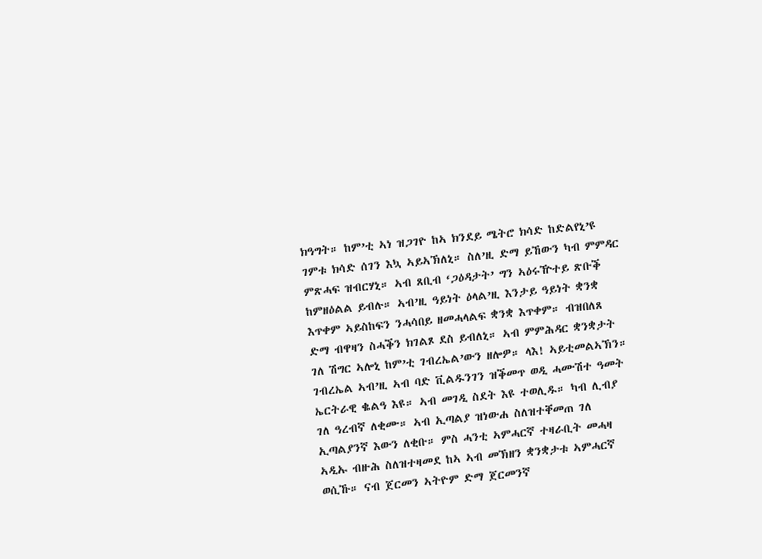ክዓግት። ከም’ቲ ኣነ ዝጋገዮ ከኣ ክንደይ ሜትሮ ክሳድ ከድልየኒ’ዩ ገምቱ ክሳድ ሰገን እኳ ኣይኣኽለኒ። ስለ’ዚ ድማ ይኸውን ካብ ምምዳር ምጽሓፍ ዝብርሃኒ። ኣብ ጸቢብ ‘ጋዕዳታት’ ግን ኣዕሩዅተይ ጽቡቕ ከምዘዕልል ይብሉ። ኣብ’ዚ ዓይነት ዕላል’ዚ እንታይ ዓይነት ቋንቋ እጥቀም ኣይስከፍን ንሓሳበይ ዘመሓላልፍ ቋንቋ እጥቀም። ብዝበለጸ ድማ ብዋዛን ስሓቕን ክገልጾ ደስ ይብለኒ። ኣብ ምምሕዳር ቋንቋታት ገለ ሽግር ኣሎኒ ከም’ቲ ገብረኤል’ውን ዘሎዎ። ላእ! ኣይቲመልኣኽን። ገብረኤል ኣብ’ዚ ኣብ ባድ ቪልዱንገን ዝቕመጥ ወዲ ሓሙሽተ ዓመት ኤርትራዊ ቈልዓ እዩ። ኣብ መገዲ ስደት እዩ ተወሊዱ። ካብ ሊብያ ገለ ዓረብኛ ለቂሙ። ኣብ ኢጣልያ ዝነውሐ ስለዝተቐመጠ ገለ ኢጣልያንኛ እውን ለቂቡ። ምስ ሓንቲ ኣምሓርኛ ተዛራቢት መሓዛ ኣዲኡ ብዙሕ ስለዝተዛመደ ከኣ ኣብ መኽዘን ቋንቋታቱ ኣምሓርኛ ወሲኹ። ናብ ጀርመን ኣትዮም ድማ ጀርመንኛ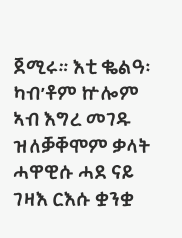ጀሚሩ። እቲ ቈልዓ፡ ካብ’ቶም ኵሎም ኣብ እግረ መገዱ ዝለቓቐሞም ቃላት ሓዋዊሱ ሓደ ናይ ገዛእ ርእሱ ቋንቋ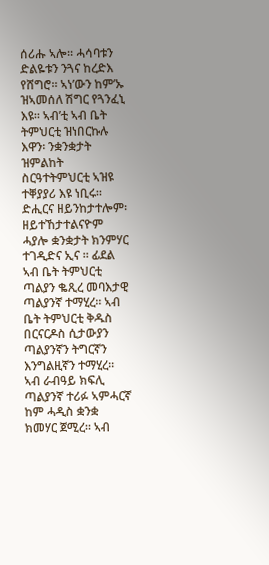ሰሪሑ ኣሎ። ሓሳባቱን ድልዬቱን ንጓና ከረድእ የሸግሮ። ኣነ’ውን ከም’ኡ ዝኣመሰለ ሽግር የጓንፈኒ እዩ። ኣብ’ቲ ኣብ ቤት ትምህርቲ ዝነበርኩሉ እዋን፡ ንቋንቋታት ዝምልከት ስርዓተትምህርቲ ኣዝዩ ተቐያያሪ እዩ ነቢሩ። ድሒርና ዘይንከታተሎም፡ ዘይተኸታተልናዮም ሓያሎ ቋንቋታት ክንምሃር ተገዲድና ኢና ። ፊደል ኣብ ቤት ትምህርቲ ጣልያን ቈጺረ መባእታዊ ጣልያንኛ ተማሂረ። ኣብ ቤት ትምህርቲ ቅዱስ በርናርዶስ ሲታውያን ጣልያንኛን ትግርኛን እንግልዚኛን ተማሂረ። ኣብ ራብዓይ ክፍሊ ጣልያንኛ ተሪፉ ኣምሓርኛ ከም ሓዲስ ቋንቋ ክመሃር ጀሚረ። ኣብ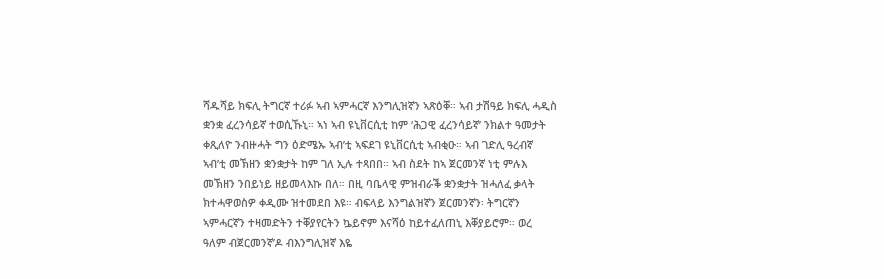ሻዱሻይ ክፍሊ ትግርኛ ተሪፉ ኣብ ኣምሓርኛ እንግሊዝኛን ኣጽዕቐ። ኣብ ታሽዓይ ክፍሊ ሓዲስ ቋንቋ ፈረንሳይኛ ተወሲኹኒ። ኣነ ኣብ ዩኒቨርሲቲ ከም ‘ሕጋዊ ፈረንሳይኛ’ ንክልተ ዓመታት ቀጺለዮ ንብዙሓት ግን ዕድሜኡ ኣብ’ቲ ኣፍደገ ዩኒቨርሲቲ ኣብቂዑ። ኣብ ገድሊ ዓረብኛ ኣብ’ቲ መኽዘን ቋንቋታት ከም ገለ ኢሉ ተጻበበ። ኣብ ስደት ከኣ ጀርመንኛ ነቲ ምሉእ መኽዘን ንበይነይ ዘይመላእኩ በለ። በዚ ባቤላዊ ምዝብራቕ ቋንቋታት ዝሓለፈ ቃላት ክተሓዋወስዎ ቀዲሙ ዝተመደበ እዩ። ብፍላይ እንግልዝኛን ጀርመንኛን፡ ትግርኛን ኣምሓርኛን ተዛመድትን ተቐያየርትን ኴይኖም እናሻዕ ከይተፈለጠኒ እቐያይሮም። ወረ ዓለም ብጀርመንኛ’ዶ ብእንግሊዝኛ እዬ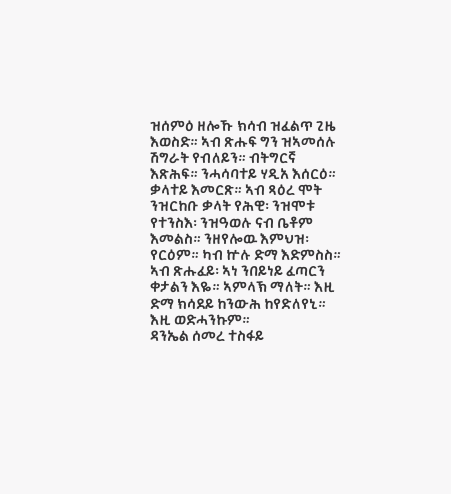ዝሰምዕ ዘሎኹ ክሳብ ዝፈልጥ ጊዜ እወስድ። ኣብ ጽሑፍ ግን ዝኣመሰሉ ሽግራት የብለይን። ብትግርኛ እጽሕፍ። ንሓሳባተይ ሃዲአ እሰርዕ። ቃላተይ እመርጽ። ኣብ ጻዕረ ሞት ንዝርከቡ ቃላት የሕዊ፡ ንዝሞቱ የተንስእ፡ ንዝዓወሉ ናብ ቤቶም እመልስ። ንዘየሎዉ እምህዝ፡ የርዕም። ካብ ኵሉ ድማ እድምስስ። ኣብ ጽሑፈይ፡ ኣነ ንበይነይ ፈጣርን ቀታልን እዬ። ኣምላኽ ማለት። እዚ ድማ ክሳደይ ከንውሕ ከየድለየኒ። እዚ ወድሓንኩም።
ዳንኤል ሰመረ ተስፋይ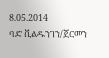8.05.2014
ባድ ቪልዱንገን/ጀርመን